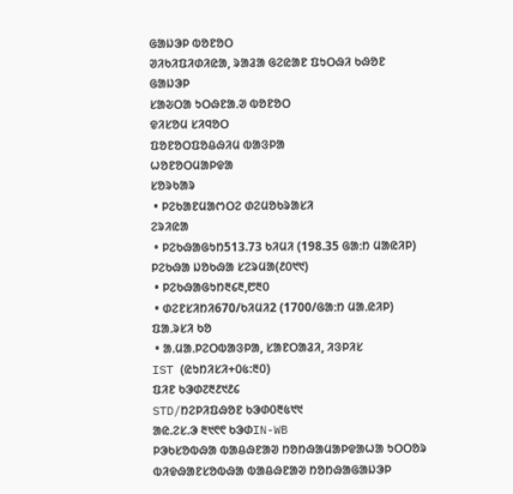ᱜᱟᱡᱳᱞ ᱵᱚᱱᱚᱛ
ᱣᱤᱠᱤᱯᱤᱰᱤᱭᱟ, ᱨᱟᱲᱟ ᱜᱮᱭᱟᱱ ᱯᱩᱛᱷᱤ ᱠᱷᱚᱱ
ᱜᱟᱡᱳᱞ
ᱥᱟᱶᱛᱟ ᱩᱛᱷᱱᱟᱹᱣ ᱵᱚᱱᱚᱛ
ᱫᱤᱥᱚᱢ ᱥᱤᱧᱚᱛ
ᱯᱚᱱᱚᱛᱯᱚᱪᱷᱤᱢ ᱵᱟᱝᱞᱟ
ᱦᱚᱱᱚᱛᱢᱟᱞᱫᱟ
ᱥᱚᱨᱠᱟᱨ
 • ᱞᱮᱠᱟᱱᱢᱟᱬᱛᱮ ᱰᱮᱢᱚᱠᱨᱟᱥᱤ
ᱮᱨᱤᱭᱟ
 • ᱞᱮᱠᱷᱟᱜᱩᱴ513.73 ᱠᱤᱢᱤ (198.35 ᱜᱟᱺᱴ ᱢᱟᱭᱤᱞ)
ᱞᱮᱠᱷᱟ ᱡᱚᱠᱷᱟ ᱥᱮᱨᱢᱟ(᱒᱐᱑᱑)
 • ᱞᱮᱠᱷᱟᱜᱩᱴ᱓᱔᱓,᱘᱓᱐
 • ᱰᱮᱱᱥᱤᱴᱤ670/ᱠᱤᱢᱤ2 (1700/ᱜᱟᱺᱴ ᱢᱟᱹᱭᱤᱞ)
ᱯᱟᱹᱨᱥᱤ ᱠᱚ
 • ᱟᱹᱢᱟᱹᱞᱮᱛᱵᱟᱝᱞᱟ, ᱥᱟᱱᱛᱟᱲᱤ, ᱤᱝᱞᱤᱥ
IST (ᱭᱩᱴᱤᱥᱤ+᱐᱕:᱓᱐)
ᱯᱤᱱ ᱠᱳᱰ᱗᱓᱒᱑᱒᱔
STD/ᱴᱮᱞᱤᱯᱷᱚᱱ ᱠᱳᱰ᱐᱓᱕᱑᱑
ᱟᱭ.ᱮᱥ.ᱳ ᱓᱑᱖᱖ ᱠᱳᱰIN-WB
ᱞᱳᱠᱥᱚᱵᱷᱟ ᱵᱟᱪᱷᱱᱟᱣ ᱴᱚᱴᱷᱟᱢᱟᱞᱫᱟᱦᱟ ᱩᱛᱛᱚᱨ
ᱵᱤᱫᱷᱟᱱᱥᱚᱵᱷᱟ ᱵᱟᱪᱷᱱᱟᱣ ᱴᱚᱴᱷᱟᱜᱟᱡᱳᱞ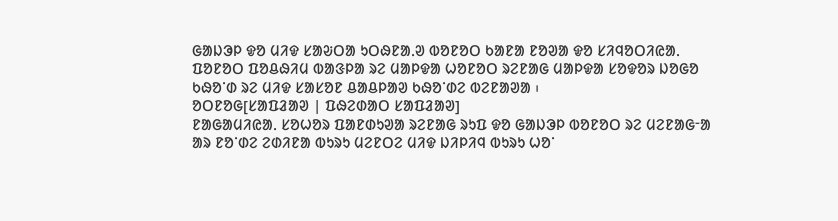ᱜᱟᱡᱳᱞ ᱫᱚ ᱢᱤᱫ ᱥᱟᱶᱛᱟ ᱩᱛᱷᱱᱟᱹᱣ ᱵᱚᱱᱚᱛ ᱠᱟᱱᱟ ᱱᱚᱣᱟ ᱫᱚ ᱥᱤᱧᱚᱛᱤᱭᱟᱹ ᱯᱚᱱᱚᱛ ᱯᱚᱪᱷᱤᱢ ᱵᱟᱝᱞᱟ ᱨᱮ ᱢᱟᱞᱫᱟ ᱦᱚᱱᱚᱛ ᱨᱮᱱᱟᱜ ᱢᱟᱞᱫᱟ ᱥᱚᱫᱚᱨ ᱡᱚᱜᱚ ᱠᱷᱚᱸᱰ ᱨᱮ ᱢᱤᱫ ᱥᱟᱥᱚᱱ ᱪᱟᱪᱞᱟᱣ ᱠᱷᱚᱸᱰᱮ ᱵᱮᱱᱟᱣᱟ ᱾
ᱚᱛᱱᱚᱜ[ᱥᱟᱯᱲᱟᱣ | ᱯᱷᱮᱰᱟᱛ ᱥᱟᱯᱲᱟᱣ]
ᱱᱟᱜᱟᱢᱤᱭᱟᱹ ᱥᱚᱦᱚᱨ ᱯᱟᱱᱰᱩᱣᱟ ᱨᱮᱱᱟᱜ ᱨᱩᱯ ᱫᱚ ᱜᱟᱡᱳᱞ ᱵᱚᱱᱚᱛ ᱨᱮ ᱢᱮᱱᱟᱜᱼᱟ ᱟᱨ ᱱᱚᱸᱰᱮ ᱮᱰᱤᱱᱟ ᱵᱩᱨᱩ ᱢᱮᱱᱛᱮ ᱢᱤᱫ ᱡᱤᱞᱤᱧ ᱵᱩᱨᱩ ᱦᱚᱸ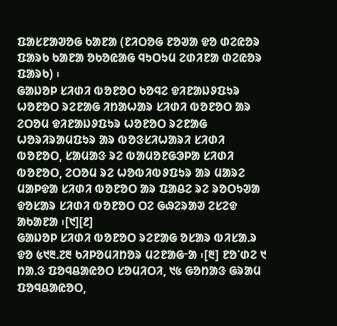ᱯᱟᱥᱱᱟᱣᱚᱜ ᱠᱟᱱᱟ (ᱱᱤᱛᱚᱜ ᱱᱚᱣᱟ ᱫᱚ ᱰᱮᱭᱚᱨ ᱯᱟᱨᱠ ᱠᱟᱱᱟ ᱚᱠᱚᱭᱟᱜ ᱧᱩᱛᱩᱢ ᱮᱰᱤᱱᱟ ᱰᱮᱭᱚᱨ ᱯᱟᱨᱠ) ᱾
ᱜᱟᱡᱚᱞ ᱥᱤᱰᱤ ᱵᱚᱱᱚᱛ ᱠᱚᱧᱮ ᱫᱤᱱᱟᱡᱽᱯᱩᱨ ᱦᱚᱱᱚᱛ ᱨᱮᱱᱟᱜ ᱤᱴᱟᱦᱟᱨ ᱥᱤᱰᱤ ᱵᱚᱱᱚᱛ ᱟᱨ ᱮᱛᱚᱢ ᱫᱤᱱᱟᱡᱽᱯᱩᱨ ᱦᱚᱱᱚᱛ ᱨᱮᱱᱟᱜ ᱦᱚᱨᱤᱨᱟᱢᱯᱩᱨ ᱟᱨ ᱵᱚᱝᱥᱤᱦᱟᱨᱤ ᱥᱤᱰᱤ ᱵᱚᱱᱚᱛ, ᱥᱟᱢᱟᱝ ᱨᱮ ᱵᱟᱢᱚᱱᱜᱳᱞᱟ ᱥᱤᱰᱤ ᱵᱚᱱᱚᱛ, ᱮᱛᱚᱢ ᱨᱮ ᱦᱚᱵᱤᱵᱽᱯᱩᱨ ᱟᱨ ᱢᱟᱨᱮ ᱢᱟᱞᱫᱟ ᱥᱤᱰᱤ ᱵᱚᱱᱚᱛ ᱟᱨ ᱯᱟᱪᱮ ᱨᱮ ᱨᱚᱛᱩᱣᱟ ᱫᱚᱥᱟᱨ ᱥᱤᱰᱤ ᱵᱚᱱᱚᱛ ᱛᱮ ᱜᱷᱮᱨᱟᱣ ᱮᱥᱮᱫ ᱟᱠᱟᱱᱟ ᱾[᱑][᱒]
ᱜᱟᱡᱚᱞ ᱥᱤᱰᱤ ᱵᱚᱱᱚᱛ ᱨᱮᱱᱟᱜ ᱚᱥᱟᱨ ᱵᱤᱥᱟᱹᱨ ᱫᱚ ᱕᱑᱓.᱗᱓ ᱠᱤᱞᱚᱢᱤᱴᱚᱨ ᱢᱮᱱᱟᱜᱼᱟ ᱾[᱓] ᱱᱚᱸᱰᱮ ᱑ ᱴᱟᱹᱝ ᱯᱚᱧᱪᱟᱭᱚᱛ ᱥᱚᱢᱤᱛᱤ, ᱑᱕ ᱜᱚᱴᱟᱝ ᱜᱨᱟᱢ ᱯᱚᱧᱪᱟᱭᱚᱛ,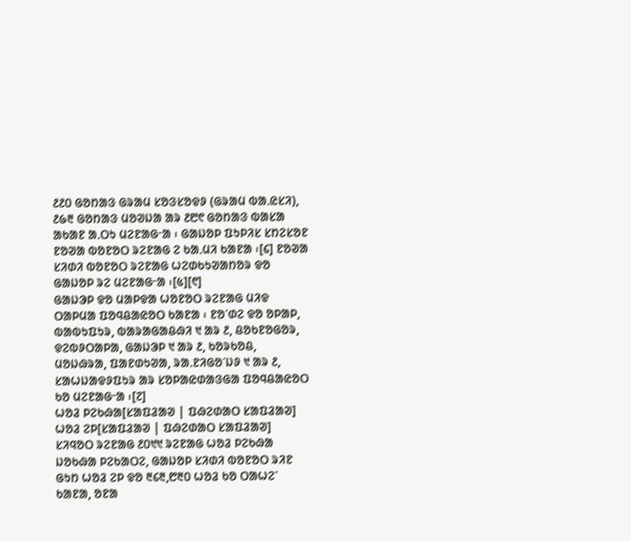᱒᱒᱐ ᱜᱚᱴᱟᱝ ᱜᱨᱟᱢ ᱥᱚᱝᱥᱚᱫᱽ (ᱜᱨᱟᱢ ᱵᱟᱹᱭᱥᱤ), ᱒᱙᱓ ᱜᱚᱴᱟᱝ ᱢᱚᱣᱡᱟ ᱟᱨ ᱒᱘᱖ ᱜᱚᱴᱟᱝ ᱵᱟᱥᱟ ᱟᱠᱟᱱ ᱟᱹᱛᱩ ᱢᱮᱱᱟᱜᱼᱟ ᱾ ᱜᱟᱡᱚᱞ ᱯᱩᱞᱤᱥ ᱥᱴᱮᱥᱚᱱ ᱱᱚᱣᱟ ᱵᱚᱱᱚᱛ ᱨᱮᱱᱟᱜ ᱮ ᱠᱟᱹᱢᱤ ᱠᱟᱱᱟ ᱾[᱔] ᱱᱚᱣᱟ ᱥᱤᱰᱤ ᱵᱚᱱᱚᱛ ᱨᱮᱱᱟᱜ ᱦᱮᱰᱠᱩᱣᱟᱴᱚᱨ ᱫᱚ ᱜᱟᱡᱚᱞ ᱨᱮ ᱢᱮᱱᱟᱜᱼᱟ ᱾[᱕][᱖]
ᱜᱟᱡᱳᱞ ᱫᱚ ᱢᱟᱞᱫᱟ ᱦᱚᱱᱚᱛ ᱨᱮᱱᱟᱜ ᱢᱤᱫ ᱛᱟᱞᱢᱟ ᱯᱚᱧᱪᱟᱭᱚᱛ ᱠᱟᱱᱟ ᱾ ᱱᱚᱸᱰᱮ ᱫᱚ ᱚᱞᱟᱞ, ᱵᱟᱵᱩᱯᱩᱨ, ᱵᱟᱨᱟᱜᱟᱪᱷᱤ ᱑ ᱟᱨ ᱒, ᱪᱚᱠᱱᱚᱜᱚᱨ, ᱫᱮᱵᱽᱛᱟᱞᱟ, ᱜᱟᱡᱳᱞ ᱑ ᱟᱨ ᱒, ᱠᱚᱨᱠᱚᱪ, ᱢᱚᱡᱷᱨᱟ, ᱯᱟᱱᱰᱩᱣᱟ, ᱨᱟᱹᱱᱤᱜᱚᱸᱡᱽ ᱑ ᱟᱨ ᱒, ᱥᱟᱦᱡᱟᱫᱽᱯᱩᱨ ᱟᱨ ᱥᱚᱞᱟᱭᱰᱟᱝᱜᱟ ᱯᱚᱧᱪᱟᱭᱚᱛ ᱠᱚ ᱢᱮᱱᱟᱜᱼᱟ ᱾[᱗]
ᱦᱚᱲ ᱞᱮᱠᱷᱟ[ᱥᱟᱯᱲᱟᱣ | ᱯᱷᱮᱰᱟᱛ ᱥᱟᱯᱲᱟᱣ]
ᱦᱚᱲ ᱮᱞ[ᱥᱟᱯᱲᱟᱣ | ᱯᱷᱮᱰᱟᱛ ᱥᱟᱯᱲᱟᱣ]
ᱥᱤᱧᱚᱛ ᱨᱮᱱᱟᱜ ᱒᱐᱑᱑ ᱨᱮᱱᱟᱜ ᱦᱚᱲ ᱞᱮᱠᱷᱟ ᱡᱚᱠᱷᱟ ᱞᱮᱠᱟᱛᱮ, ᱜᱟᱡᱚᱞ ᱥᱤᱰᱤ ᱵᱚᱱᱚᱛ ᱨᱤᱱ ᱜᱩᱴ ᱦᱚᱲ ᱮᱞ ᱫᱚ ᱓᱔᱓,᱘᱓᱐ ᱦᱚᱲ ᱠᱚ ᱛᱟᱦᱮᱸ ᱠᱟᱱᱟ, ᱚᱱᱟ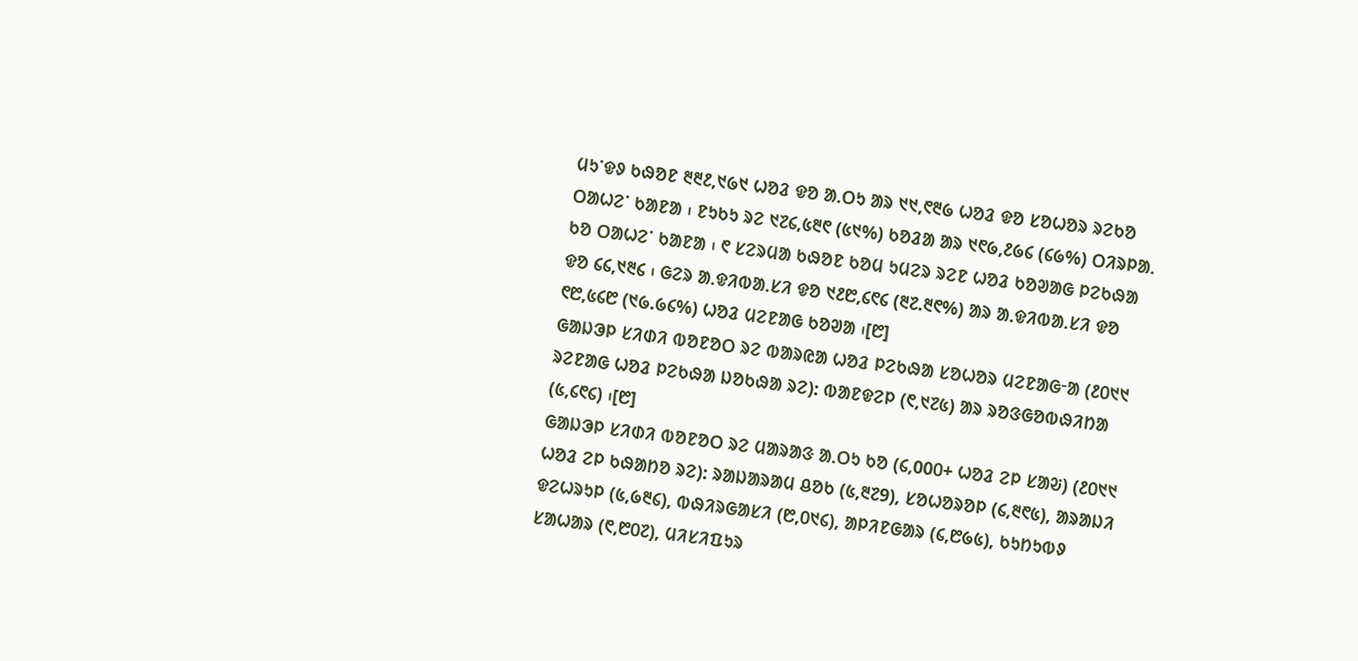ᱢᱩᱸᱫᱽ ᱠᱷᱚᱱ ᱓᱓᱒,᱑᱙᱑ ᱦᱚᱲ ᱫᱚ ᱟᱹᱛᱩ ᱟᱨ ᱑᱑,᱖᱓᱙ ᱦᱚᱲ ᱫᱚ ᱥᱚᱦᱚᱨ ᱨᱮᱠᱚ ᱛᱟᱦᱮᱸ ᱠᱟᱱᱟ ᱾ ᱱᱩᱠᱩ ᱨᱮ ᱑᱗᱔,᱕᱓᱖ (᱕᱑%) ᱠᱚᱲᱟ ᱟᱨ ᱑᱖᱙,᱒᱙᱔ (᱔᱙%) ᱛᱤᱨᱞᱟᱹ ᱠᱚ ᱛᱟᱦᱮᱸ ᱠᱟᱱᱟ ᱾ ᱖ ᱥᱮᱨᱢᱟ ᱠᱷᱚᱱ ᱠᱚᱢ ᱩᱢᱮᱨ ᱨᱮᱱ ᱦᱚᱲ ᱠᱚᱣᱟᱜ ᱞᱮᱠᱷᱟ ᱫᱚ ᱔᱔,᱑᱓᱔ ᱾ ᱜᱮᱨ ᱟᱹᱫᱤᱵᱟᱹᱥᱤ ᱫᱚ ᱑᱒᱘,᱔᱖᱔ (᱓᱗.᱓᱖%) ᱟᱨ ᱟᱹᱫᱤᱵᱟᱹᱥᱤ ᱫᱚ ᱖᱘,᱕᱔᱘ (᱑᱙.᱙᱔%) ᱦᱚᱲ ᱢᱮᱱᱟᱜ ᱠᱚᱣᱟ ᱾[᱘]
ᱜᱟᱡᱳᱞ ᱥᱤᱰᱤ ᱵᱚᱱᱚᱛ ᱨᱮ ᱵᱟᱨᱭᱟ ᱦᱚᱲ ᱞᱮᱠᱷᱟ ᱥᱚᱦᱚᱨ ᱢᱮᱱᱟᱜᱼᱟ (᱒᱐᱑᱑ ᱨᱮᱱᱟᱜ ᱦᱚᱲ ᱞᱮᱠᱷᱟ ᱡᱚᱠᱷᱟ ᱨᱮ): ᱵᱟᱱᱫᱮᱞ (᱖,᱑᱗᱕) ᱟᱨ ᱨᱚᱝᱜᱚᱵᱷᱤᱴᱟ (᱕,᱔᱖᱔) ᱾[᱘]
ᱜᱟᱡᱳᱞ ᱥᱤᱰᱤ ᱵᱚᱱᱚᱛ ᱨᱮ ᱢᱟᱨᱟᱝ ᱟᱹᱛᱩ ᱠᱚ (᱔,00᱐+ ᱦᱚᱲ ᱮᱞ ᱥᱟᱶ) (᱒᱐᱑᱑ ᱦᱚᱲ ᱮᱞ ᱠᱷᱟᱴᱚ ᱨᱮ): ᱨᱟᱡᱟᱨᱟᱢ ᱪᱚᱠ (᱕,᱓᱗9), ᱥᱚᱦᱚᱨᱚᱞ (᱔,᱓᱖᱕), ᱟᱨᱟᱡᱤ ᱫᱮᱦᱨᱩᱞ (᱕,᱙᱓᱔), ᱵᱷᱤᱨᱜᱟᱥᱤ (᱘,᱐᱑᱔), ᱟᱞᱤᱱᱜᱟᱨ (᱔,᱘᱙᱕), ᱠᱩᱴᱩᱵᱽ ᱥᱟᱦᱟᱨ (᱖,᱘᱐᱗), ᱢᱤᱥᱤᱯᱩᱨ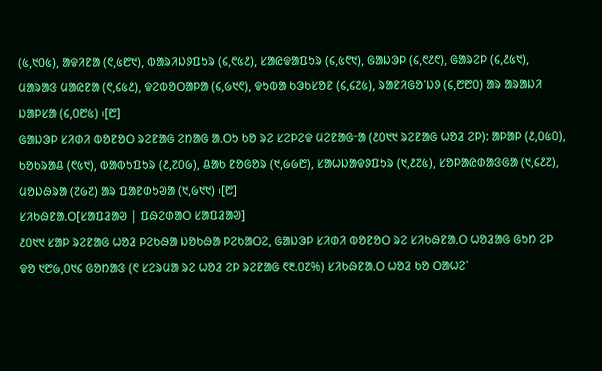(᱕,᱑᱐᱕), ᱟᱫᱤᱱᱟ (᱖,᱕᱘᱑), ᱵᱟᱨᱤᱡᱽᱯᱩᱨ (᱔,᱖᱕᱒), ᱥᱟᱭᱫᱟᱯᱩᱨ (᱔,᱕᱖᱑), ᱜᱟᱡᱳᱞ (᱔,᱖᱒᱖), ᱜᱟᱨᱮᱞ (᱔,᱒᱕᱑), ᱢᱟᱨᱟᱝ ᱢᱟᱭᱱᱟ (᱖,᱔᱕᱒), ᱫᱮᱵᱚᱛᱟᱞᱟ (᱔,᱙᱑᱖), ᱫᱩᱵᱟ ᱠᱳᱠᱥᱚᱱ (᱔,᱔᱗᱕), ᱨᱟᱱᱤᱜᱚᱸᱡᱽ (᱔,᱘᱘᱐) ᱟᱨ ᱟᱨᱟᱡᱤ ᱡᱟᱞᱥᱟ (᱔,᱐᱘᱕) ᱾[᱘]
ᱜᱟᱡᱳᱞ ᱥᱤᱰᱤ ᱵᱚᱱᱚᱛ ᱨᱮᱱᱟᱜ ᱮᱴᱟᱜ ᱟᱹᱛᱩ ᱠᱚ ᱨᱮ ᱥᱮᱞᱮᱫ ᱢᱮᱱᱟᱜᱼᱟ (᱒᱐᱑᱑ ᱨᱮᱱᱟᱜ ᱦᱚᱲ ᱮᱞ): ᱟᱞᱟᱞ (᱒,᱐᱕᱐), ᱠᱚᱠᱨᱟᱪ (᱖᱕᱑), ᱵᱟᱵᱩᱯᱩᱨ (᱒,᱗᱐᱙), ᱪᱟᱠ ᱱᱚᱜᱚᱨ (᱑,᱙᱙᱘), ᱥᱟᱦᱡᱟᱫᱽᱯᱩᱨ (᱑,᱒᱗᱕), ᱥᱚᱞᱟᱭᱰᱟᱝᱜᱟ (᱑,᱔᱒᱗), ᱢᱚᱡᱷᱨᱟ (᱗᱙᱗) ᱟᱨ ᱯᱟᱱᱰᱩᱣᱟ (᱑,᱙᱑᱑) ᱾[᱘]
ᱥᱤᱠᱷᱱᱟᱹᱛ[ᱥᱟᱯᱲᱟᱣ | ᱯᱷᱮᱰᱟᱛ ᱥᱟᱯᱲᱟᱣ]
᱒᱐᱑᱑ ᱥᱟᱞ ᱨᱮᱱᱟᱜ ᱦᱚᱲ ᱞᱮᱠᱷᱟ ᱡᱚᱠᱷᱟ ᱞᱮᱠᱟᱛᱮ, ᱜᱟᱡᱳᱞ ᱥᱤᱰᱤ ᱵᱚᱱᱚᱛ ᱨᱮ ᱥᱤᱠᱷᱱᱟᱹᱛ ᱦᱚᱲᱟᱜ ᱜᱩᱴ ᱮᱞ ᱫᱚ ᱑᱘᱙,᱐᱑᱔ ᱜᱚᱴᱟᱝ (᱖ ᱥᱮᱨᱢᱟ ᱨᱮ ᱦᱚᱲ ᱮᱞ ᱨᱮᱱᱟᱜ ᱖᱓.᱐᱗%) ᱥᱤᱠᱷᱱᱟᱹᱛ ᱦᱚᱲ ᱠᱚ ᱛᱟᱦᱮᱸ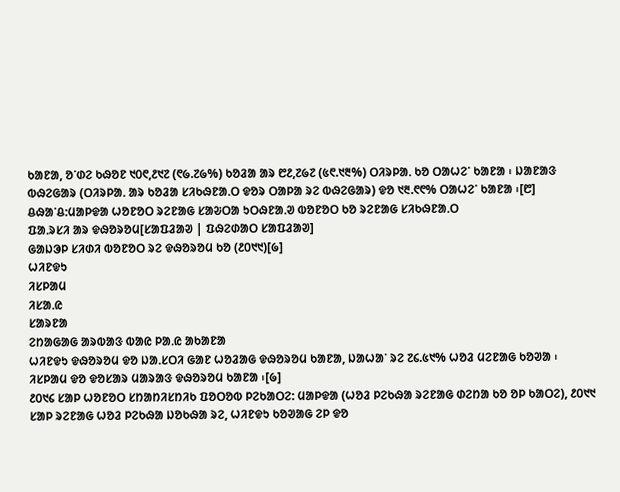ᱠᱟᱱᱟ, ᱚᱸᱰᱮ ᱠᱷᱚᱱ ᱑᱐᱖,᱒᱑᱗ (᱖᱙.᱗᱙%) ᱠᱚᱲᱟ ᱟᱨ ᱘᱒,᱗᱙᱗ (᱕᱖.᱑᱓%) ᱛᱤᱨᱞᱟᱹ ᱠᱚ ᱛᱟᱦᱮᱸ ᱠᱟᱱᱟ ᱾ ᱡᱟᱱᱟᱝ ᱵᱷᱮᱜᱟᱨ (ᱛᱤᱨᱞᱟᱹ ᱟᱨ ᱠᱚᱲᱟ ᱥᱤᱠᱷᱱᱟᱹᱛ ᱫᱚᱨ ᱛᱟᱞᱟ ᱨᱮ ᱵᱷᱮᱜᱟᱨ) ᱫᱚ ᱑᱓.᱖᱖% ᱛᱟᱦᱮᱸ ᱠᱟᱱᱟ ᱾[᱘]
ᱪᱷᱟᱸᱪ:ᱢᱟᱞᱫᱟ ᱦᱚᱱᱚᱛ ᱨᱮᱱᱟᱜ ᱥᱟᱶᱛᱟ ᱩᱛᱷᱱᱟᱹᱣ ᱵᱚᱱᱚᱛ ᱠᱚ ᱨᱮᱱᱟᱜ ᱥᱤᱠᱷᱱᱟᱹᱛ
ᱯᱟᱹᱨᱥᱤ ᱟᱨ ᱫᱷᱚᱨᱚᱢ[ᱥᱟᱯᱲᱟᱣ | ᱯᱷᱮᱰᱟᱛ ᱥᱟᱯᱲᱟᱣ]
ᱜᱟᱡᱳᱞ ᱥᱤᱰᱤ ᱵᱚᱱᱚᱛ ᱨᱮ ᱫᱷᱚᱨᱚᱢ ᱠᱚ (᱒᱐᱑᱑)[᱙]
ᱦᱤᱱᱫᱩ
ᱤᱥᱞᱟᱢ
ᱤᱥᱟᱹᱭ
ᱥᱟᱨᱱᱟ
ᱮᱴᱟᱜᱟᱜ ᱟᱨᱵᱟᱝ ᱵᱟᱭ ᱞᱟᱹᱭ ᱟᱠᱟᱱᱟ
ᱦᱤᱱᱫᱩ ᱫᱷᱚᱨᱚᱢ ᱫᱚ ᱡᱟᱹᱥᱛᱤ ᱜᱟᱱ ᱦᱚᱲᱟᱜ ᱫᱷᱚᱨᱚᱢ ᱠᱟᱱᱟ, ᱡᱟᱦᱟᱸ ᱨᱮ ᱗᱔.᱕᱑% ᱦᱚᱲ ᱢᱮᱱᱟᱜ ᱠᱚᱣᱟ ᱾ ᱤᱥᱞᱟᱢ ᱫᱚ ᱫᱚᱥᱟᱨ ᱢᱟᱨᱟᱝ ᱫᱷᱚᱨᱚᱢ ᱠᱟᱱᱟ ᱾[᱙]
᱒᱐᱑᱔ ᱥᱟᱞ ᱦᱚᱱᱚᱛ ᱥᱴᱟᱴᱤᱥᱴᱤᱠ ᱯᱚᱛᱚᱵ ᱞᱮᱠᱟᱛᱮ: ᱢᱟᱞᱫᱟ (ᱦᱚᱲ ᱞᱮᱠᱷᱟ ᱨᱮᱱᱟᱜ ᱰᱮᱴᱟ ᱠᱚ ᱚᱞ ᱠᱟᱛᱮ), ᱒᱐᱑᱑ ᱥᱟᱞ ᱨᱮᱱᱟᱜ ᱦᱚᱲ ᱞᱮᱠᱷᱟ ᱡᱚᱠᱷᱟ ᱨᱮ, ᱦᱤᱱᱫᱩ ᱠᱚᱣᱟᱜ ᱮᱞ ᱫᱚ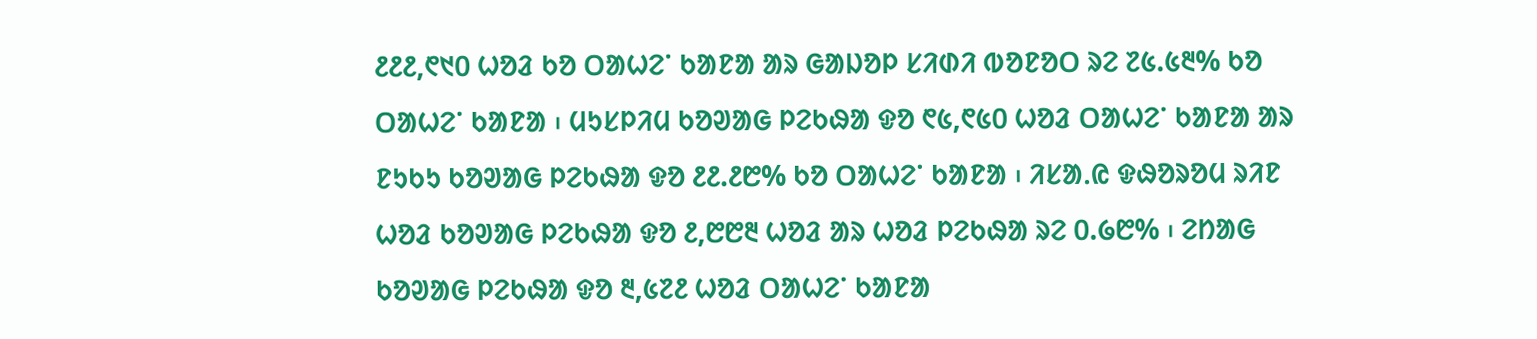᱒᱒᱒,᱖᱑᱐ ᱦᱚᱲ ᱠᱚ ᱛᱟᱦᱮᱸ ᱠᱟᱱᱟ ᱟᱨ ᱜᱟᱡᱚᱞ ᱥᱤᱰᱤ ᱵᱚᱱᱚᱛ ᱨᱮ ᱗᱕.᱕᱓% ᱠᱚ ᱛᱟᱦᱮᱸ ᱠᱟᱱᱟ ᱾ ᱢᱩᱥᱞᱤᱢ ᱠᱚᱣᱟᱜ ᱞᱮᱠᱷᱟ ᱫᱚ ᱖᱕,᱖᱕᱐ ᱦᱚᱲ ᱛᱟᱦᱮᱸ ᱠᱟᱱᱟ ᱟᱨ ᱱᱩᱠᱩ ᱠᱚᱣᱟᱜ ᱞᱮᱠᱷᱟ ᱫᱚ ᱒᱒.᱒᱘% ᱠᱚ ᱛᱟᱦᱮᱸ ᱠᱟᱱᱟ ᱾ ᱤᱥᱟᱹᱭ ᱫᱷᱚᱨᱚᱢ ᱨᱤᱱ ᱦᱚᱲ ᱠᱚᱣᱟᱜ ᱞᱮᱠᱷᱟ ᱫᱚ ᱒,᱘᱘᱓ ᱦᱚᱲ ᱟᱨ ᱦᱚᱲ ᱞᱮᱠᱷᱟ ᱨᱮ ᱐.᱙᱘% ᱾ ᱮᱴᱟᱜ ᱠᱚᱣᱟᱜ ᱞᱮᱠᱷᱟ ᱫᱚ ᱓,᱕᱗᱒ ᱦᱚᱲ ᱛᱟᱦᱮᱸ ᱠᱟᱱᱟ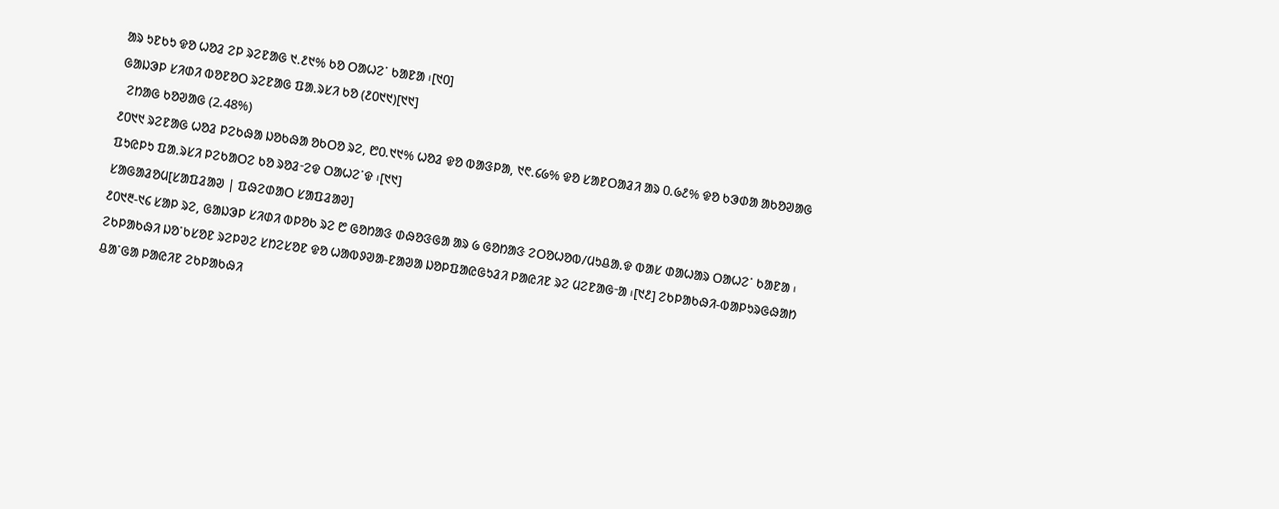ᱟᱨ ᱩᱱᱠᱩ ᱫᱚ ᱦᱚᱲ ᱮᱞ ᱨᱮᱱᱟᱜ ᱑.᱒᱑% ᱠᱚ ᱛᱟᱦᱮᱸ ᱠᱟᱱᱟ ᱾[᱑᱐]
ᱜᱟᱡᱳᱞ ᱥᱤᱰᱤ ᱵᱚᱱᱚᱛ ᱨᱮᱱᱟᱜ ᱯᱟᱹᱨᱥᱤ ᱠᱚ (᱒᱐᱑᱑)[᱑᱑]
  ᱮᱴᱟᱜ ᱠᱚᱣᱟᱜ (2.48%)
᱒᱐᱑᱑ ᱨᱮᱱᱟᱜ ᱦᱚᱲ ᱞᱮᱠᱷᱟ ᱡᱚᱠᱷᱟ ᱚᱠᱛᱚ ᱨᱮ, ᱘᱐.᱑᱑% ᱦᱚᱲ ᱫᱚ ᱵᱟᱝᱞᱟ, ᱑᱖.᱔᱙% ᱫᱚ ᱥᱟᱱᱛᱟᱲᱤ ᱟᱨ ᱐.᱙᱒% ᱫᱚ ᱠᱳᱰᱟ ᱟᱠᱚᱣᱟᱜ ᱯᱩᱭᱞᱩ ᱯᱟᱹᱨᱥᱤ ᱞᱮᱠᱟᱛᱮ ᱠᱚ ᱨᱚᱲᱼᱮᱫ ᱛᱟᱦᱮᱸᱫ ᱾[᱑᱑]
ᱥᱟᱜᱟᱲᱚᱢ[ᱥᱟᱯᱲᱟᱣ | ᱯᱷᱮᱰᱟᱛ ᱥᱟᱯᱲᱟᱣ]
᱒᱐᱑᱓-᱑᱔ ᱥᱟᱞ ᱨᱮ, ᱜᱟᱡᱳᱞ ᱥᱤᱰᱤ ᱵᱞᱚᱠ ᱨᱮ ᱘ ᱜᱚᱴᱟᱝ ᱰᱷᱚᱝᱜᱟ ᱟᱨ ᱙ ᱜᱚᱴᱟᱝ ᱮᱛᱚᱦᱚᱵ/ᱢᱩᱪᱟᱹᱫ ᱵᱟᱥ ᱰᱟᱦᱟᱨ ᱛᱟᱦᱮᱸ ᱠᱟᱱᱟ ᱾
ᱮᱠᱞᱟᱠᱷᱤ ᱡᱚᱸᱠᱥᱚᱱ ᱨᱮᱞᱣᱮ ᱥᱴᱮᱥᱚᱱ ᱫᱚ ᱦᱟᱵᱽᱣᱟ-ᱱᱟᱣᱟ ᱡᱚᱞᱯᱟᱭᱜᱩᱲᱤ ᱞᱟᱭᱤᱱ ᱨᱮ ᱢᱮᱱᱟᱜᱼᱟ ᱾[᱑᱒] ᱮᱠᱞᱟᱠᱷᱤ-ᱵᱟᱞᱩᱨᱜᱷᱟᱴ ᱪᱟᱸᱜᱟ ᱞᱟᱭᱤᱱ ᱮᱠᱞᱟᱠᱷᱤ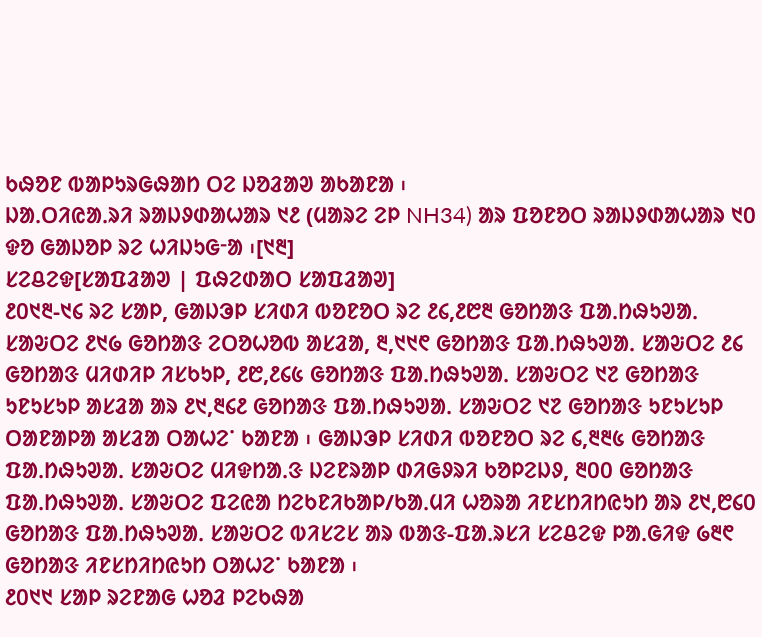ᱠᱷᱚᱱ ᱵᱟᱞᱩᱨᱜᱷᱟᱴ ᱛᱮ ᱡᱚᱲᱟᱣ ᱟᱠᱟᱱᱟ ᱾
ᱡᱟᱹᱛᱤᱭᱟᱹᱨᱤ ᱨᱟᱡᱽᱰᱟᱦᱟᱨ ᱑᱒ (ᱢᱟᱨᱮ ᱮᱞ NH34) ᱟᱨ ᱯᱚᱱᱚᱛ ᱨᱟᱡᱽᱰᱟᱦᱟᱨ ᱑᱐ ᱫᱚ ᱜᱟᱡᱚᱞ ᱨᱮ ᱦᱤᱡᱩᱜᱼᱟ ᱾[᱑᱓]
ᱥᱮᱪᱮᱫ[ᱥᱟᱯᱲᱟᱣ | ᱯᱷᱮᱰᱟᱛ ᱥᱟᱯᱲᱟᱣ]
᱒᱐᱑᱓-᱑᱔ ᱨᱮ ᱥᱟᱞ, ᱜᱟᱡᱳᱞ ᱥᱤᱰᱤ ᱵᱚᱱᱚᱛ ᱨᱮ ᱒᱔,᱒᱘᱓ ᱜᱚᱴᱟᱝ ᱯᱟᱹᱴᱷᱩᱣᱟᱹ ᱥᱟᱶᱛᱮ ᱒᱑᱙ ᱜᱚᱴᱟᱝ ᱮᱛᱚᱦᱚᱵ ᱟᱥᱲᱟ, ᱓,᱑᱑᱖ ᱜᱚᱴᱟᱝ ᱯᱟᱹᱴᱷᱩᱣᱟᱹ ᱥᱟᱶᱛᱮ ᱒᱔ ᱜᱚᱴᱟᱝ ᱢᱤᱰᱤᱞ ᱤᱥᱠᱩᱞ, ᱒᱘,᱒᱔᱕ ᱜᱚᱴᱟᱝ ᱯᱟᱹᱴᱷᱩᱣᱟᱹ ᱥᱟᱶᱛᱮ ᱑᱗ ᱜᱚᱴᱟᱝ ᱩᱱᱩᱥᱩᱞ ᱟᱥᱲᱟ ᱟᱨ ᱒᱑,᱓᱔᱒ ᱜᱚᱴᱟᱝ ᱯᱟᱹᱴᱷᱩᱣᱟᱹ ᱥᱟᱶᱛᱮ ᱑᱗ ᱜᱚᱴᱟᱝ ᱩᱱᱩᱥᱩᱞ ᱛᱟᱱᱟᱞᱟ ᱟᱥᱲᱟ ᱛᱟᱦᱮᱸ ᱠᱟᱱᱟ ᱾ ᱜᱟᱡᱳᱞ ᱥᱤᱰᱤ ᱵᱚᱱᱚᱛ ᱨᱮ ᱔,᱓᱓᱕ ᱜᱚᱴᱟᱝ ᱯᱟᱹᱴᱷᱩᱣᱟᱹ ᱥᱟᱶᱛᱮ ᱢᱤᱫᱴᱟᱹᱝ ᱡᱮᱱᱨᱟᱞ ᱰᱤᱜᱽᱨᱤ ᱠᱚᱞᱮᱡᱽ, ᱓᱐᱐ ᱜᱚᱴᱟᱝ ᱯᱟᱹᱴᱷᱩᱣᱟᱹ ᱥᱟᱶᱛᱮ ᱯᱮᱭᱟ ᱴᱮᱠᱱᱤᱠᱟᱞ/ᱠᱟᱹᱢᱤ ᱦᱚᱨᱟ ᱤᱱᱥᱴᱤᱴᱭᱩᱴ ᱟᱨ ᱒᱑,᱘᱔᱐ ᱜᱚᱴᱟᱝ ᱯᱟᱹᱴᱷᱩᱣᱟᱹ ᱥᱟᱶᱛᱮ ᱵᱤᱥᱮᱥ ᱟᱨ ᱵᱟᱝ-ᱯᱟᱹᱨᱥᱤ ᱥᱮᱪᱮᱫ ᱞᱟᱹᱜᱤᱫ ᱙᱓᱖ ᱜᱚᱴᱟᱝ ᱤᱱᱥᱴᱤᱴᱭᱩᱴ ᱛᱟᱦᱮᱸ ᱠᱟᱱᱟ ᱾
᱒᱐᱑᱑ ᱥᱟᱞ ᱨᱮᱱᱟᱜ ᱦᱚᱲ ᱞᱮᱠᱷᱟ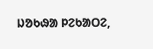ᱡᱚᱠᱷᱟ ᱞᱮᱠᱟᱛᱮ,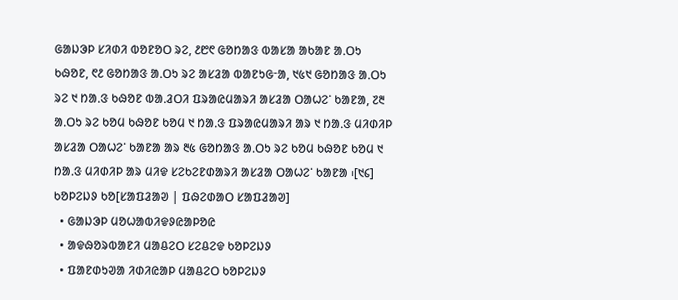ᱜᱟᱡᱳᱞ ᱥᱤᱰᱤ ᱵᱚᱱᱚᱛ ᱨᱮ, ᱒᱘᱖ ᱜᱚᱴᱟᱝ ᱵᱟᱥᱟ ᱟᱠᱟᱱ ᱟᱹᱛᱩ ᱠᱷᱚᱱ, ᱖᱒ ᱜᱚᱴᱟᱝ ᱟᱹᱛᱩ ᱨᱮ ᱟᱥᱲᱟ ᱵᱟᱱᱩᱜᱼᱟ, ᱑᱕᱑ ᱜᱚᱴᱟᱝ ᱟᱹᱛᱩ ᱨᱮ ᱑ ᱴᱟᱹᱝ ᱠᱷᱚᱱ ᱵᱟᱹᱲᱛᱤ ᱯᱨᱟᱭᱢᱟᱨᱤ ᱟᱥᱲᱟ ᱛᱟᱦᱮᱸ ᱠᱟᱱᱟ, ᱗᱓ ᱟᱹᱛᱩ ᱨᱮ ᱠᱚᱢ ᱠᱷᱚᱱ ᱠᱚᱢ ᱑ ᱴᱟᱹᱝ ᱯᱨᱟᱭᱢᱟᱨᱤ ᱟᱨ ᱑ ᱴᱟᱹᱝ ᱢᱤᱰᱤᱞ ᱟᱥᱲᱟ ᱛᱟᱦᱮᱸ ᱠᱟᱱᱟ ᱟᱨ ᱓᱕ ᱜᱚᱴᱟᱝ ᱟᱹᱛᱩ ᱨᱮ ᱠᱚᱢ ᱠᱷᱚᱱ ᱠᱚᱢ ᱑ ᱴᱟᱹᱝ ᱢᱤᱰᱤᱞ ᱟᱨ ᱢᱤᱫ ᱥᱮᱠᱮᱱᱰᱟᱨᱤ ᱟᱥᱲᱟ ᱛᱟᱦᱮᱸ ᱠᱟᱱᱟ ᱾[᱑᱔]
ᱠᱚᱞᱮᱡᱽ ᱠᱚ[ᱥᱟᱯᱲᱟᱣ | ᱯᱷᱮᱰᱟᱛ ᱥᱟᱯᱲᱟᱣ]
  • ᱜᱟᱡᱳᱞ ᱢᱚᱦᱟᱵᱤᱫᱽᱭᱟᱞᱚᱭ
  • ᱟᱫᱷᱚᱨᱵᱟᱱᱤ ᱢᱟᱪᱮᱛ ᱥᱮᱪᱮᱫ ᱠᱚᱞᱮᱡᱽ
  • ᱯᱟᱱᱰᱩᱣᱟ ᱤᱰᱤᱭᱟᱞ ᱢᱟᱪᱮᱛ ᱠᱚᱞᱮᱡᱽ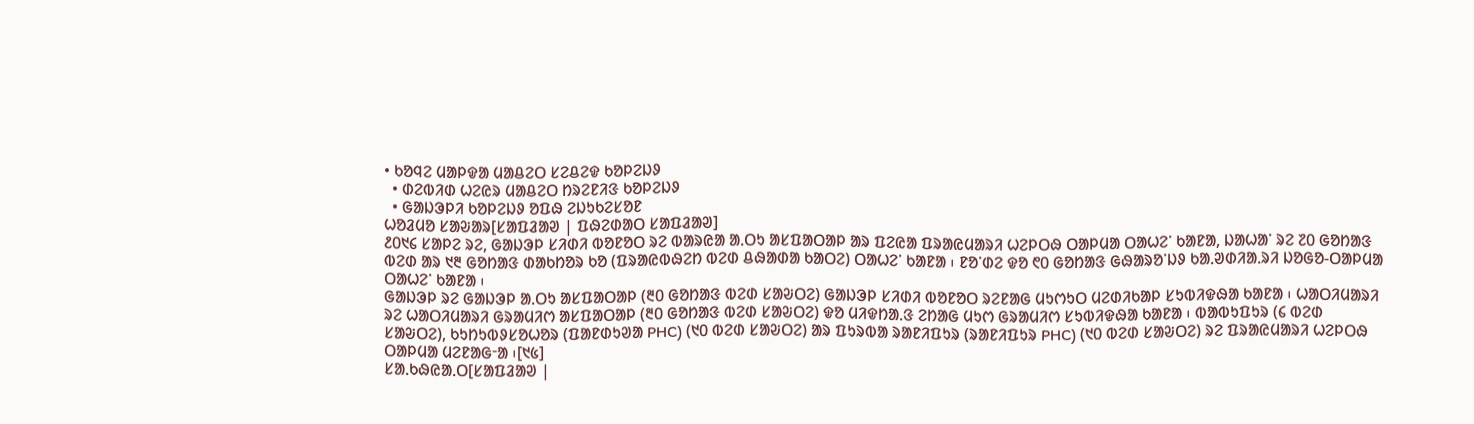• ᱠᱚᱧᱮ ᱢᱟᱞᱫᱟ ᱢᱟᱪᱮᱛ ᱥᱮᱪᱮᱫ ᱠᱚᱞᱮᱡᱽ
  • ᱰᱮᱵᱤᱰ ᱦᱮᱭᱨ ᱢᱟᱪᱮᱛ ᱴᱨᱮᱱᱤᱝ ᱠᱚᱞᱮᱡᱽ
  • ᱜᱟᱡᱳᱞᱤ ᱠᱚᱞᱮᱡᱽ ᱚᱯᱷ ᱮᱡᱩᱠᱮᱥᱚᱱ
ᱦᱚᱲᱢᱚ ᱥᱟᱶᱟᱨ[ᱥᱟᱯᱲᱟᱣ | ᱯᱷᱮᱰᱟᱛ ᱥᱟᱯᱲᱟᱣ]
᱒᱐᱑᱔ ᱥᱟᱞᱮ ᱨᱮ, ᱜᱟᱡᱳᱞ ᱥᱤᱰᱤ ᱵᱚᱱᱚᱛ ᱨᱮ ᱵᱟᱨᱭᱟ ᱟᱹᱛᱩ ᱟᱥᱯᱟᱛᱟᱞ ᱟᱨ ᱯᱮᱭᱟ ᱯᱨᱟᱭᱢᱟᱨᱤ ᱦᱮᱞᱛᱷ ᱛᱟᱞᱢᱟ ᱛᱟᱦᱮᱸ ᱠᱟᱱᱟ, ᱡᱟᱦᱟᱸ ᱨᱮ ᱗᱐ ᱜᱚᱴᱟᱝ ᱵᱮᱰ ᱟᱨ ᱑᱓ ᱜᱚᱴᱟᱝ ᱰᱟᱠᱴᱚᱨ ᱠᱚ (ᱯᱨᱟᱭᱵᱷᱮᱴ ᱵᱮᱰ ᱪᱷᱟᱰᱟ ᱠᱟᱛᱮ) ᱛᱟᱦᱮᱸ ᱠᱟᱱᱟ ᱾ ᱱᱚᱸᱰᱮ ᱫᱚ ᱖᱐ ᱜᱚᱴᱟᱝ ᱜᱷᱟᱨᱚᱸᱡᱽ ᱠᱟᱹᱣᱰᱤᱟᱹᱨᱤ ᱡᱚᱜᱚ-ᱛᱟᱞᱢᱟ ᱛᱟᱦᱮᱸ ᱠᱟᱱᱟ ᱾
ᱜᱟᱡᱳᱞ ᱨᱮ ᱜᱟᱡᱳᱞ ᱟᱹᱛᱩ ᱟᱥᱯᱟᱛᱟᱞ (᱓᱐ ᱜᱚᱴᱟᱝ ᱵᱮᱰ ᱥᱟᱶᱛᱮ) ᱜᱟᱡᱳᱞ ᱥᱤᱰᱤ ᱵᱚᱱᱚᱛ ᱨᱮᱱᱟᱜ ᱢᱩᱬᱩᱛ ᱢᱮᱰᱤᱠᱟᱞ ᱥᱩᱵᱤᱫᱷᱟ ᱠᱟᱱᱟ ᱾ ᱦᱟᱛᱤᱢᱟᱨᱤ ᱨᱮ ᱦᱟᱛᱤᱢᱟᱨᱤ ᱜᱨᱟᱢᱤᱬ ᱟᱥᱯᱟᱛᱟᱞ (᱓᱐ ᱜᱚᱴᱟᱝ ᱵᱮᱰ ᱥᱟᱶᱛᱮ) ᱫᱚ ᱢᱤᱫᱴᱟᱹᱝ ᱮᱴᱟᱜ ᱢᱩᱬ ᱜᱨᱟᱢᱤᱬ ᱥᱩᱵᱤᱫᱷᱟ ᱠᱟᱱᱟ ᱾ ᱵᱟᱵᱩᱯᱩᱨ (᱔ ᱵᱮᱰ ᱥᱟᱶᱛᱮ), ᱠᱩᱴᱩᱵᱽᱥᱚᱦᱚᱨ (ᱯᱟᱱᱰᱩᱣᱟ PHC) (᱑᱐ ᱵᱮᱰ ᱥᱟᱶᱛᱮ) ᱟᱨ ᱯᱩᱨᱵᱟ ᱨᱟᱱᱤᱯᱩᱨ (ᱨᱟᱱᱤᱯᱩᱨ PHC) (᱑᱐ ᱵᱮᱰ ᱥᱟᱶᱛᱮ) ᱨᱮ ᱯᱨᱟᱭᱢᱟᱨᱤ ᱦᱮᱞᱛᱷ ᱛᱟᱞᱢᱟ ᱢᱮᱱᱟᱜᱼᱟ ᱾[᱑᱕]
ᱥᱟᱹᱠᱷᱭᱟᱹᱛ[ᱥᱟᱯᱲᱟᱣ |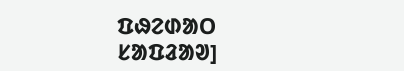ᱯᱷᱮᱰᱟᱛ ᱥᱟᱯᱲᱟᱣ]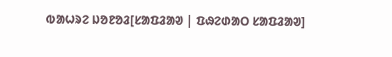ᱵᱟᱦᱨᱮ ᱡᱚᱱᱚᱲ[ᱥᱟᱯᱲᱟᱣ | ᱯᱷᱮᱰᱟᱛ ᱥᱟᱯᱲᱟᱣ]